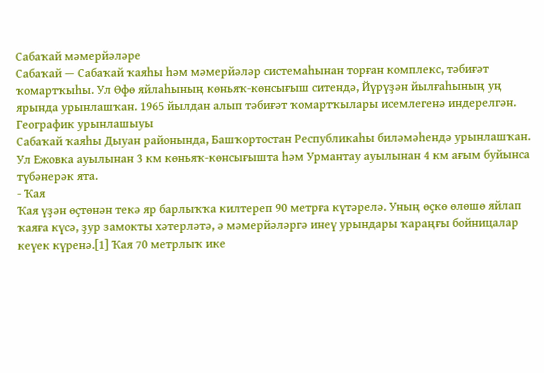Сабаҡай мәмерйәләре
Сабаҡай — Сабаҡай ҡаяһы һәм мәмерйәләр системаһынан торған комплекс, тәбиғәт ҡомартҡыһы. Ул Өфө яйлаһының көньяҡ-көнсығыш ситендә, Йүрүҙән йылғаһының уң ярында урынлашҡан. 1965 йылдан алып тәбиғәт ҡомартҡылары исемлегенә индерелгән.
Географик урынлашыуы
Сабаҡай ҡаяһы Дыуан районында, Башҡортостан Республикаһы биләмәһендә урынлашҡан. Ул Ежовка ауылынан 3 км көньяҡ-көнсығышта һәм Урмантау ауылынан 4 км ағым буйынса түбәнерәк ята.
- Ҡая
Ҡая үҙән өҫтөнән текә яр барлыҡҡа килтереп 90 метрға күтәрелә. Уның өҫкө өлөшө яйлап ҡаяға күсә, ҙур замокты хәтерләтә, ә мәмерйәләргә инеү урындары ҡараңғы бойницалар кеүек күренә.[1] Ҡая 70 метрлыҡ ике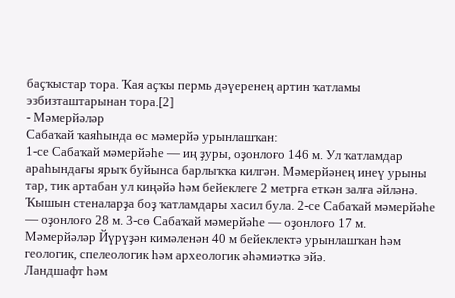баҫҡыстар тора. Ҡая аҫҡы пермь дәүеренең артин ҡатламы эзбизташтарынан тора.[2]
- Мәмерйәләр
Сабаҡай ҡаяһында өс мәмерйә урынлашҡан:
1-се Сабаҡай мәмерйәһе — иң ҙуры, оҙонлоғо 146 м. Ул ҡатламдар араһындағы ярыҡ буйынса барлыҡҡа килгән. Мәмерйәнең инеү урыны тар, тик артабан ул киңәйә һәм бейеклеге 2 метрға еткән залға әйләнә. Ҡышын стеналарҙа боҙ ҡатламдары хасил була. 2-се Сабаҡай мәмерйәһе — оҙонлоғо 28 м. 3-сө Сабаҡай мәмерйәһе — оҙонлоғо 17 м. Мәмерйәләр Йүрүҙән кимәленән 40 м бейеклектә урынлашҡан һәм геологик, спелеологик һәм археологик әһәмиәткә эйә.
Ландшафт һәм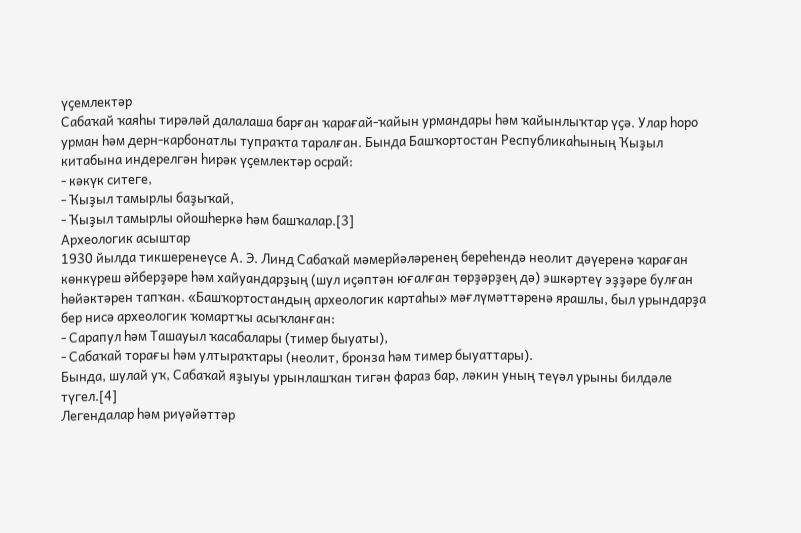үҫемлектәр
Сабаҡай ҡаяһы тирәләй далалаша барған ҡарағай-ҡайын урмандары һәм ҡайынлыҡтар үҫә. Улар һоро урман һәм дерн-карбонатлы тупраҡта таралған. Бында Башҡортостан Республикаһының Ҡыҙыл китабына индерелгән һирәк үҫемлектәр осрай:
- кәкүк ситеге,
- Ҡыҙыл тамырлы баҙыҡай,
- Ҡыҙыл тамырлы ойошһеркә һәм башҡалар.[3]
Археологик асыштар
1930 йылда тикшеренеүсе А. Э. Линд Сабаҡай мәмерйәләренең береһендә неолит дәүеренә ҡараған көнкүреш әйберҙәре һәм хайуандарҙың (шул иҫәптән юғалған төрҙәрҙең дә) эшкәртеү эҙҙәре булған һөйәктәрен тапҡан. «Башҡортостандың археологик картаһы» мәғлүмәттәренә ярашлы, был урындарҙа бер нисә археологик ҡомартҡы асыҡланған:
- Сарапул һәм Ташауыл ҡасабалары (тимер быуаты),
- Сабаҡай торағы һәм ултыраҡтары (неолит, бронза һәм тимер быуаттары).
Бында, шулай уҡ, Сабаҡай яҙыуы урынлашҡан тигән фараз бар, ләкин уның теүәл урыны билдәле түгел.[4]
Легендалар һәм риүәйәттәр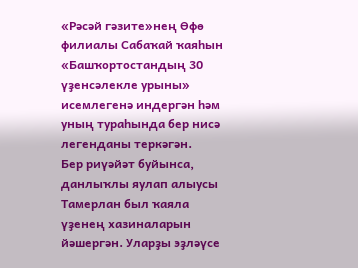«Рәсәй гәзите»нең Өфө филиалы Сабаҡай ҡаяһын «Башҡортостандың 30 үҙенсәлекле урыны» исемлегенә индергән һәм уның тураһында бер нисә легенданы теркәгән.
Бер риүәйәт буйынса, данлыҡлы яулап алыусы Тамерлан был ҡаяла үҙенең хазиналарын йәшергән. Уларҙы эҙләүсе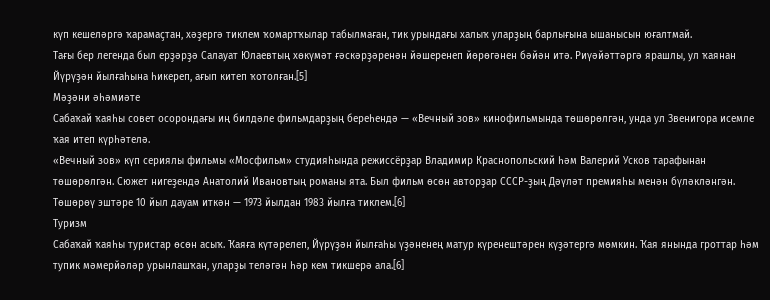күп кешеләргә ҡарамаҫтан, хәҙергә тиклем ҡомартҡылар табылмаған, тик урындағы халыҡ уларҙың барлығына ышанысын юғалтмай.
Тағы бер легенда был ерҙәрҙә Салауат Юлаевтың хөкүмәт ғәскәрҙәренән йәшеренеп йөрөгәнен бәйән итә. Риүәйәттәргә ярашлы, ул ҡаянан Йүрүҙән йылғаһына һикереп, ағып китеп ҡотолған.[5]
Мәҙәни әһәмиәте
Сабаҡай ҡаяһы совет осорондағы иң билдәле фильмдарҙың береһендә — «Вечный зов» кинофильмында төшөрөлгән, унда ул Звенигора исемле ҡая итеп күрһәтелә.
«Вечный зов» күп сериялы фильмы «Мосфильм» студияһында режиссёрҙар Владимир Краснопольский һәм Валерий Усков тарафынан төшөрөлгән. Сюжет нигеҙендә Анатолий Ивановтың романы ята. Был фильм өсөн авторҙар СССР-ҙың Дәүләт премияһы менән бүләкләнгән. Төшөрөү эштәре 10 йыл дауам иткән — 1973 йылдан 1983 йылға тиклем.[6]
Туризм
Сабаҡай ҡаяһы туристар өсөн асыҡ. Ҡаяға күтәрелеп, Йүрүҙән йылғаһы үҙәненең матур күренештәрен күҙәтергә мөмкин. Ҡая янында гроттар һәм тупик мәмерйәләр урынлашҡан, уларҙы теләгән һәр кем тикшерә ала.[6]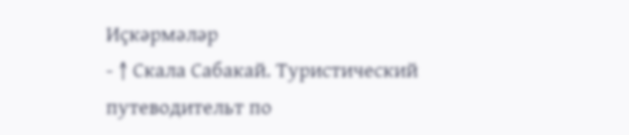Иҫкәрмәләр
- ↑ Скала Сабакай. Туристический путеводительт по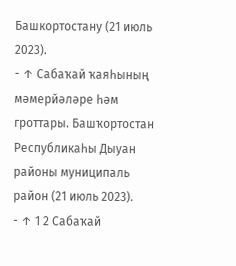Башкортостану (21 июль 2023).
- ↑ Сабаҡай ҡаяһының мәмерйәләре һәм гроттары. Башҡортостан Республикаһы Дыуан районы муниципаль район (21 июль 2023).
- ↑ 1 2 Сабаҡай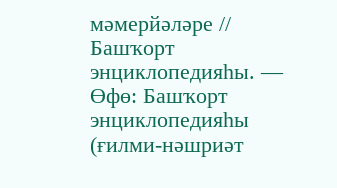мәмерйәләре // Башҡорт энциклопедияһы. — Өфө: Башҡорт энциклопедияһы (ғилми-нәшриәт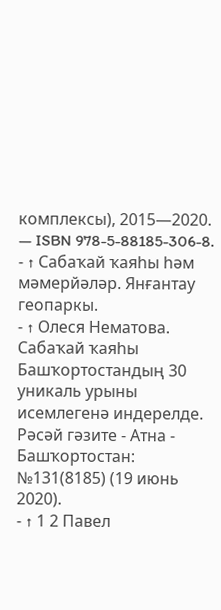комплексы), 2015—2020. — ISBN 978-5-88185-306-8.
- ↑ Сабаҡай ҡаяһы һәм мәмерйәләр. Янғантау геопаркы.
- ↑ Олеся Нематова. Сабаҡай ҡаяһы Башҡортостандың 30 уникаль урыны исемлегенә индерелде. Рәсәй гәзите - Атна - Башҡортостан: №131(8185) (19 июнь 2020).
- ↑ 1 2 Павел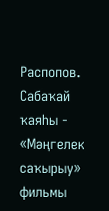Распопов. Сабаҡай ҡаяһы - «Мәңгелек саҡырыу» фильмы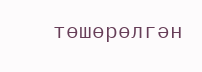төшөрөлгән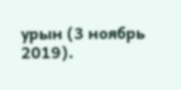урын (3 ноябрь 2019).